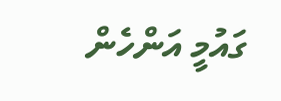ގައުމީ އަންހެން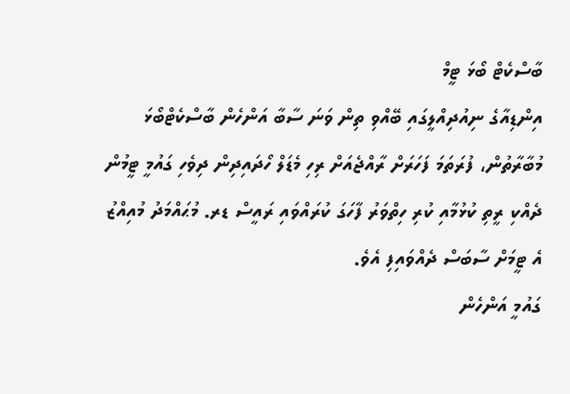ބާސްކެޓް ބޯޅަ ޓީމް
އިންޑިއާގެ ނިއުދިއްލީގައި ބޭއްވި ތިން ވަނަ ސާބާ އަންހެން ބާސްކެޓްބޯޅަ މުބާރާތުން، ފުރަތަމަ ފަހަރަށް ރާއްޖެއަށް ރިހި މެޑަލް ހޯދައިދިން ދިވެހި ގައުމީ ޓީމުން ދެއްކި ރީތި ކުޅުމާއި ކުރި ހިތްވަރު ފާހަގަ ކުރައްވައި ރައީސް ޑރ. މުޙައްމަދު މުއިއްޒު އެ ޓީމަށް ސާބަސް ދެއްވައިފި އެވެ.
ގައުމީ އަންހެން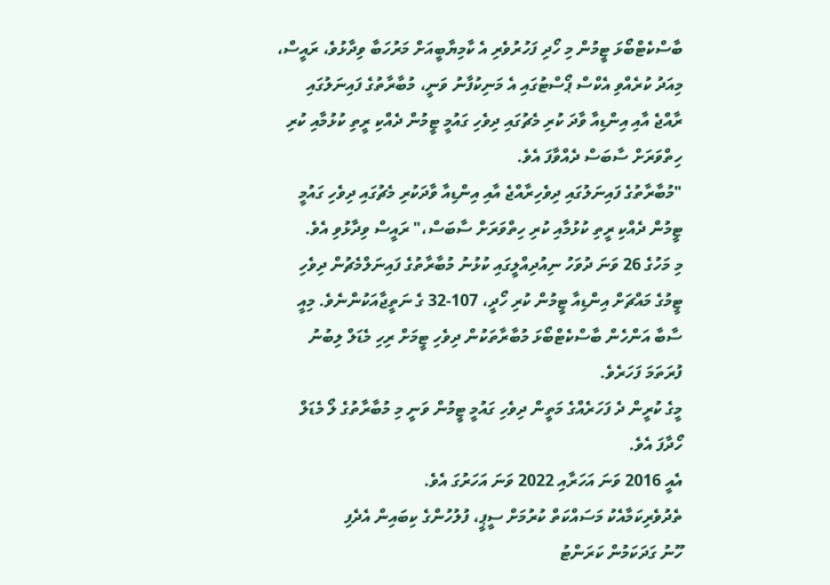ބާސްކެޓްބޯޅަ ޓީމުން މި ހޯދި ފަހުރުވެރި އެ ކާމިޔާބީއަށް މަރުހަބާ ވިދާޅުވެ، ރައީސް، މިއަދު ކުރެއްވި އެކްސް ޕޯސްޓުގައި އެ މަނިކުފާނު ވަނީ، މުބާރާތުގެ ފައިނަލުގައި ރާއްޖެ އާއި އިންޑިއާ ވާދަ ކުރި މެޗުގައި ދިވެހި ގައުމީ ޓީމުން ދެއްކި ރީތި ކުޅުމާއި ކުރި ހިތްވަރަށް ސާބަސް ދެއްވާފަ އެވެ.
"މުބާރާތުގެ ފައިނަލުގައި ދިވެހިރާއްޖެ އާއި އިންޑިއާ ވާދަކުރި މެޗުގައި ދިވެހި ގައުމީ ޓީމުން ދެއްކި ރީތި ކުޅުމާއި ކުރި ހިތްވަރަށް ސާބަސް،" ރައީސް ވިދާޅުވި އެވެ.
މި މަހުގެ 26 ވަނަ ދުވަހު ނިއުދިއްލީގައި ކުޅުނު މުބާރާތުގެ ފައިނަލްމެޗުން ދިވެހި ޓީމުގެ މައްޗަށް އިންޑިއާ ޓީމުން ކުރި ހޯދީ، 107-32 ގެ ނަތީޖާއަކުންނެވެ. މިއީ ސާބާ އަންހެން ބާސްކެޓްބޯޅަ މުބާރާތަކުން ދިވެހި ޓީމަށް ރިހި މެޑަލް ލިބުނު ފުރަތަމަ ފަހަރެވެ.
މީގެ ކުރީން ދެ ފަހަރެއްގެ މަތީން ދިވެހި ގައުމީ ޓީމުން ވަނީ މި މުބާރާތުގެ ލޯ މެޑަލް ހޯދާފަ އެވެ.
އެއީ 2016 ވަނަ އަހަރާއި 2022 ވަނަ އަހަރުގަ އެވެ.
ތެދުވެރިކަމާއެކު މަސައްކަތް ކުރުމަށް ސީޕީ، ފުލުހުންގެ ކިބައިން އެދެފި
ހޫނު ގަދަކަމުން ކަރަންޓު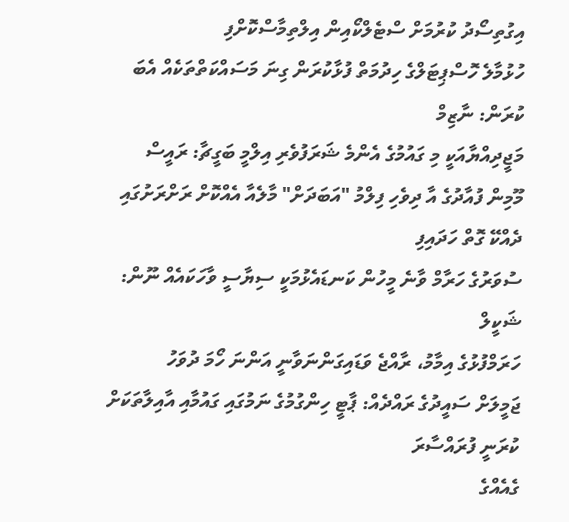އިގުތިސޯދު ކުރުމަށް ސްޓެލްކޯއިން އިލްތިމާސްކޮށްފި
ހުޅުމާލެ ހޮސްޕިޓަލްގެ ހިދުމަތް ފުޅާކުރަން ގިނަ މަސައްކަތްތަކެއް އެބަ ކުރަން: ނާޒިމް
މަޖީދިއްޔާއަކީ މި ގައުމުގެ އެންމެ ޝަރަފުވެރި އިލްމީ ބަގީޗާ: ރައީސް
މޫމިން ފުއާދުގެ އާ ދިވެހި ފިލްމު "އަބަދަށް" މާލެއާ އެއްކޮށް ރަށްރަށުގައި ދެއްކޭ ގޮތް ހަދައިފި
ސުވަރުގެ ހަރާމް ވާނެ މީހުން ކަނޑައެޅުމަކީ ސިޔާސީ ވާހަކައެއް ނޫން: ޝަކީލް
ހަރަމްފުޅުގެ އިމާމު، ރާއްޖެ ވަޑައިގަންނަވާނީ އަންނަ ހޯމަ ދުވަހު
ޖަމީލަށް ސައީދުގެ ރައްދެއް: ޕާޓީ ހިންގުމުގެ ނަމުގައި ގައުމާއި އާއިލާތަކަށް ކުރަނީ ފުރައްސާރަ
ގެއެއްގެ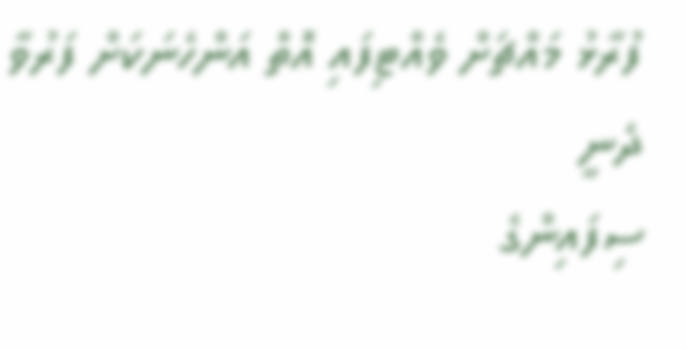ފުރާޅު މައްޗަށް ވެއްޓިފައި އޮތް އަންހެނަކަށް ފަރުވާ ދެނީ
ސިފައިންގެ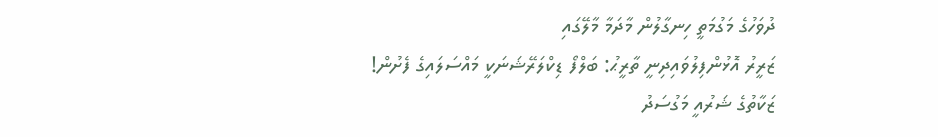ދުވަހުގެ މަގުމަތީ ހިނގާލުން މާދަމާ މާލޭގައި
ޒަރީރު އޮޅުންފިލުވައިދިނީ ތާރީޙު: ބަލްފޯ ޑިކްލަރޭޝަނަކީ މައްސަލައިގެ ފެށުން!
ޒަކާތުގެ ޝަރުއީ މަގުސަދު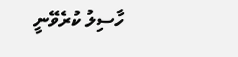ހާސިލު ކުރެވޭނީ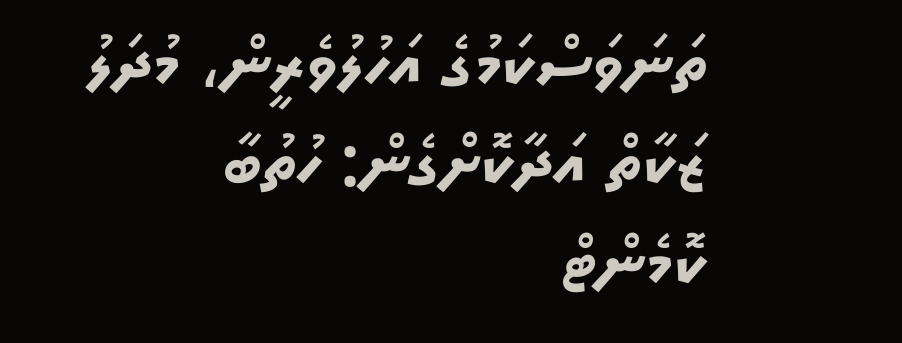ތަނަވަސްކަމުގެ އަހުލުވެރީން، މުދަލު ޒަކާތް އަދާކޮށްގެން: ހުތުބާ
ކޮމެންޓް